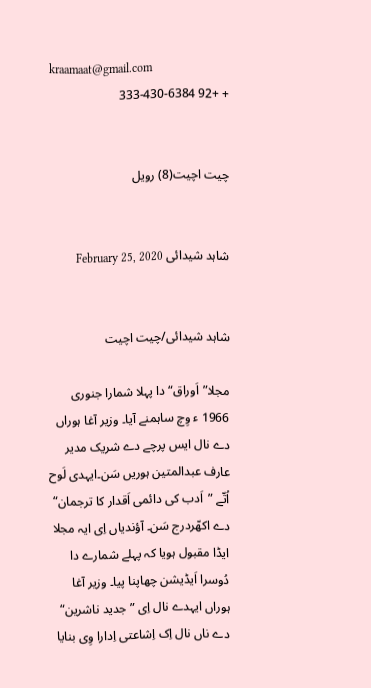kraamaat@gmail.com
+ +92 333-430-6384


چیت اچیت(8) رویل


شاہد شیدائی February 25, 2020


شاہد شیدائی/چیت اچیت

مجلا”اَوراق“ دا پہلا شمارا جنوری 1966 ء وِچ ساہمنے آیا۔ وزیر آغا ہوراں دے نال ایس پرچے دے شریک مدیر عارف عبدالمتین ہوریں سَن۔ایہدی لَوح اُتّے ”اَدب کی دائمی اَقدار کا ترجمان“ دے اکھّردرج سَن۔ آؤندیاں اِی ایہ مجلا ایڈا مقبول ہویا کہ پہلے شمارے دا دُوسرا اَیڈیشن چھاپنا پیا۔ وزیر آغا ہوراں ایہدے نال اِی ”جدید ناشرین“ دے ناں نال اِک اِشاعتی اِدارا وِی بنایا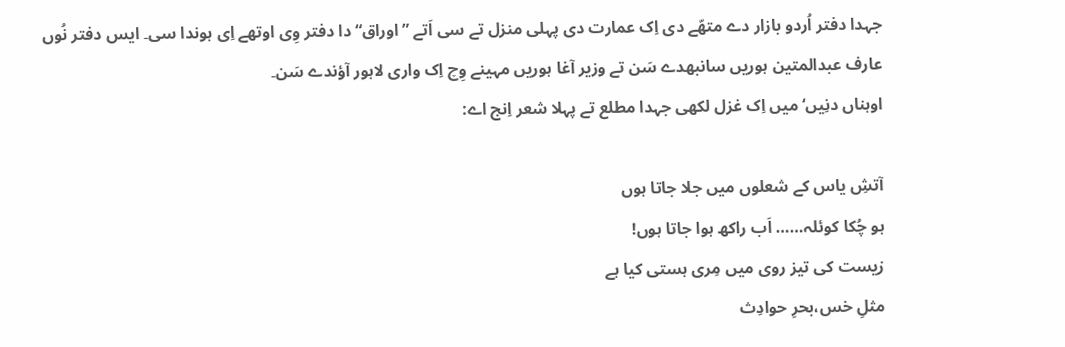جہدا دفتر اُردو بازار دے متھّے دی اِک عمارت دی پہلی منزل تے سی اَتے ”اوراق“ دا دفتر وِی اوتھے اِی ہوندا سی۔ ایس دفتر نُوں عارف عبدالمتین ہوریں سانبھدے سَن تے وزیر آغا ہوریں مہینے وِچ اِک واری لاہور آؤندے سَن۔
اوہناں دنِیں‘ میں اِک غزل لکھی جہدا مطلع تے پہلا شعر اِنج اے:

آتشِ یاس کے شعلوں میں جلا جاتا ہوں
ہو چُکا کوئلہ…… اَب راکھ ہوا جاتا ہوں!
زیست کی تیز روی میں مِری ہستی کیا ہے
مثلِ خس،بحرِ حوادِث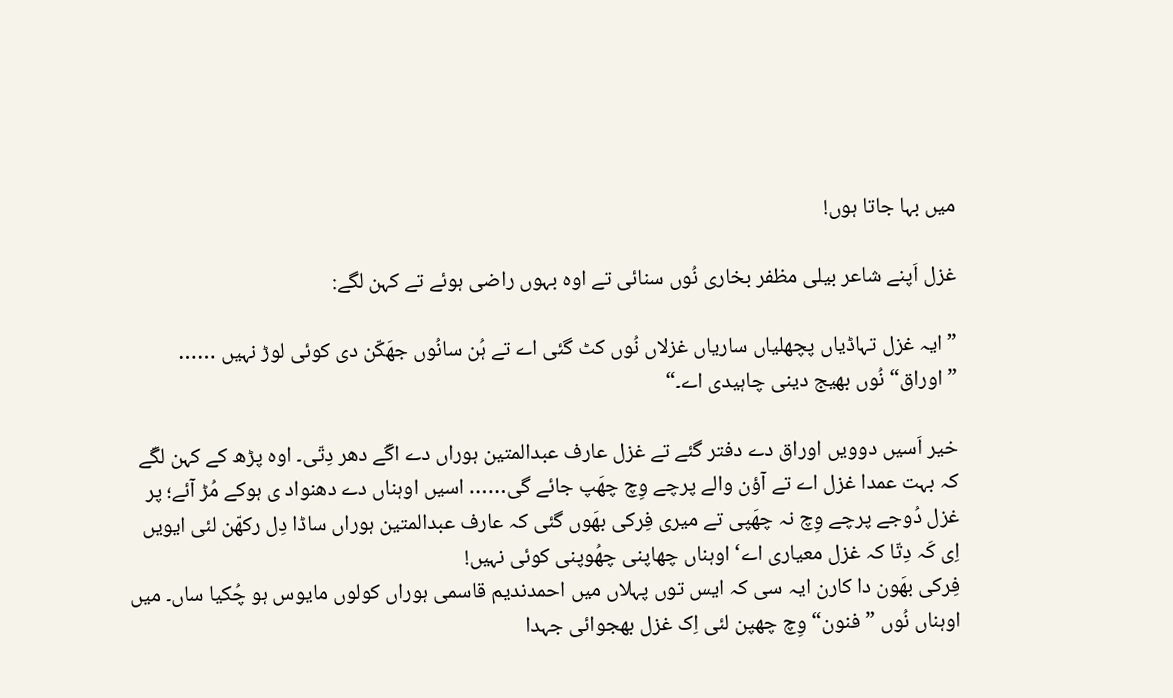میں بہا جاتا ہوں!

غزل اَپنے شاعر بیلی مظفر بخاری نُوں سنائی تے اوہ بہوں راضی ہوئے تے کہن لگے:

”ایہ غزل تہاڈیاں پچھلیاں ساریاں غزلاں نُوں کٹ گئی اے تے ہُن سانُوں جھَکّن دی کوئی لوڑ نہیں …… ”اوراق“ نُوں بھیج دینی چاہیدی اے۔“

خیر اَسیں دوویں اوراق دے دفتر گئے تے غزل عارف عبدالمتین ہوراں دے اگّے دھر دِتّی۔ اوہ پڑھ کے کہن لگّے کہ بہت عمدا غزل اے تے آؤن والے پرچے وِچ چھَپ جائے گی…… اسیں اوہناں دے دھنواد ی ہوکے مُڑ آئے؛ پر غزل دُوجے پرچے وِچ نہ چھَپی تے میری فِرکی بھَوں گئی کہ عارف عبدالمتین ہوراں ساڈا دِل رکھّن لئی ایویں اِی کَہ دِتّا کہ غزل معیاری اے‘ اوہناں چھاپنی چھُوپنی کوئی نہیں!
فِرکی بھَون دا کارن ایہ سی کہ ایس توں پہلاں میں احمدندیم قاسمی ہوراں کولوں مایوس ہو چُکیا ساں۔ میں اوہناں نُوں ”فنون“ وِچ چھپن لئی اِک غزل بھجوائی جہدا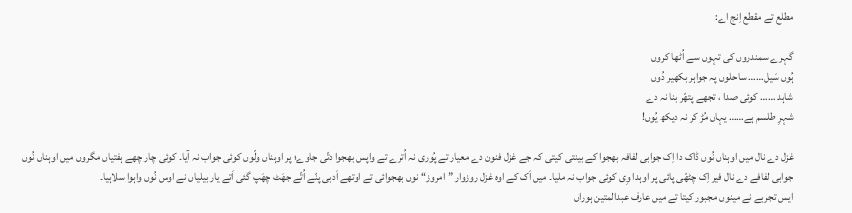مطلع تے مقطع اِنج اے:

گہرے سمندروں کی تہوں سے اُٹھا کروں
ہُوں سَیل…… ساحلوں پہ جواہر بکھیر دُوں
شاہد …… کوئی صدا ، تجھے پتھّر بنا نہ دے
شہرِ طلسم ہے…… یہاں مُڑ کر نہ دیکھ یُوں!

غزل دے نال میں اوہناں نُوں ڈاک دا اِک جوابی لفافہ بھجوا کے بینتی کیتی کہ جے غزل فنون دے معیار تے پُوری نہ اُترے تے واپس بھجوا دتّی جاوے؛ پر اوہناں ولّوں کوئی جواب نہ آیا۔ کوئی چار چھے ہفتیاں مگروں میں اوہناں نُوں جوابی لفافے دے نال فیر اِک چٹھّی پائی پر اوہدا وِی کوئی جواب نہ ملیا۔ میں اَک کے اوہ غزل روزوار ”امروز“ نوں بھجوائی تے اوتھے اَدبی پنّے اُتّے جھَٹ چھَپ گئی اَتے یار بیلیاں نے اوس نُوں واہوا سلاہیا۔
ایس تجربے نے مینوں مجبور کیتا تے میں عارف عبدالمتین ہوراں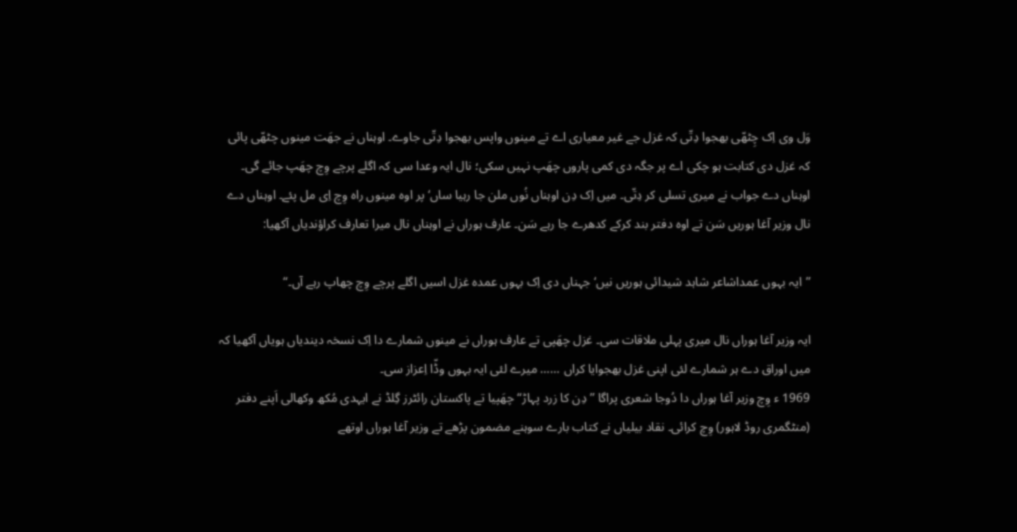وَل وی اِک چِٹھّی بھجوا دِتّی کہ غزل جے غیر معیاری اے تے مینوں واپس بھجوا دِتّی جاوے۔ اوہناں نے جھَت مینوں چٹھّی پائی کہ غزل دی کتابت ہو چکی اے پر جگہ دی کمی پاروں چھَپ نہیں سکی؛ نال ایہ وعدا سی کہ اگلے پرچے وِچ چھَپ جائے گی۔ اوہناں دے جواب نے میری تسلی کر دِتّی۔ میں اِک دِن اوہناں نُوں ملن جا رہیا ساں‘ پر اوہ مینوں راہ وِچ اِی مل پئے۔ اوہناں دے نال وزیر آغا ہوریں سَن تے اوہ دفتر بند کرکے کدھرے جا رہے سَن۔ عارف ہوراں نے اوہناں نال میرا تعارف کراؤندیاں آکھیا:

”ایہ بہوں عمداشاعر شاہد شیدائی ہوریں نیں‘ جہناں دی اِک بہوں عمدہ غزل اسیں اگلے پرچے وِچ چھاپ رہے آں۔“

ایہ وزیر آغا ہوراں نال میری پہلی ملاقات سی۔ غزل چھَپی تے عارف ہوراں نے مینوں شمارے دا اِک نسخہ دیندیاں ہویاں آکھیا کہ میں اوراق دے ہر شمارے لئی اپنی غزل بھجوایا کراں …… میرے لئی ایہ بہوں وڈّا اِعزاز سی۔
1969 ء وِچ وزیر آغا ہوراں دا دُوجا شعری پراگا ”دِن کا زرد پہاڑ“ چھَپیا تے پاکستان رائٹرز گِلڈ نے ایہدی مُکھ وکھالی اَپنے دفتر (منٹگمری روڈ لاہور) وِچ کرائی۔ نقاد بیلیاں نے کتاب بارے سوہنے مضمون پڑھے تے وزیر آغا ہوراں اوتھے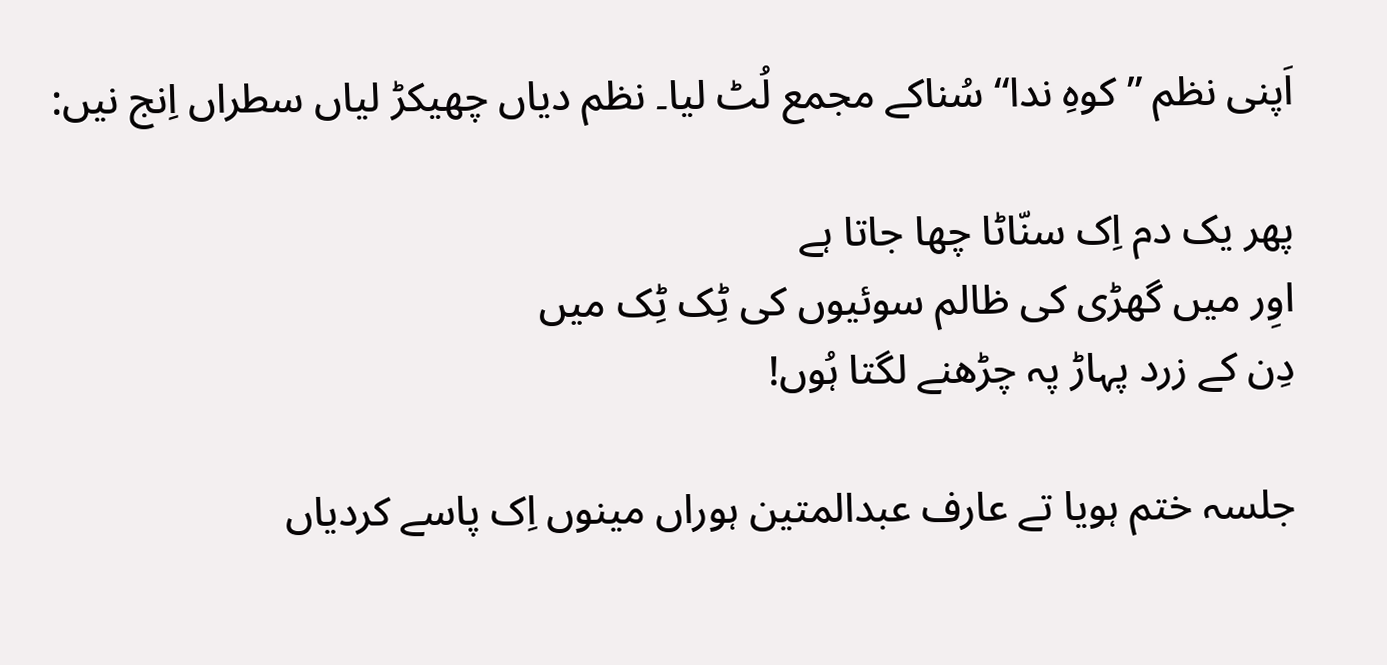اَپنی نظم ”کوہِ ندا“ سُناکے مجمع لُٹ لیا۔ نظم دیاں چھیکڑ لیاں سطراں اِنج نیں:

پھر یک دم اِک سنّاٹا چھا جاتا ہے
اوِر میں گھڑی کی ظالم سوئیوں کی ٹِک ٹِک میں
دِن کے زرد پہاڑ پہ چڑھنے لگتا ہُوں!

جلسہ ختم ہویا تے عارف عبدالمتین ہوراں مینوں اِک پاسے کردیاں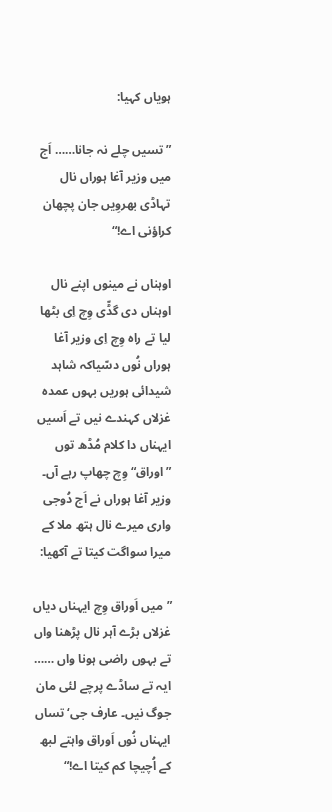ہویاں کہیا:

”تسیں چلے نہ جانا…… اَج میں وزیر آغا ہوراں نال تہاڈی بھروِیں جان پچھان کراؤنی اے!“

اوہناں نے مینوں اپنے نال اوہناں دی گڈّی وِچ اِی بٹھا لیا تے راہ وِچ اِی وزیر آغا ہوراں نُوں دسّیاکہ شاہد شیدائی ہوریں بہوں عمدہ غزلاں کہندے نیں تے اَسیں ایہناں دا کلام مُڈھ توں ”اوراق“ وِچ چھاپ رہے آں۔ وزیر آغا ہوراں نے اَج دُوجی واری میرے نال ہتھ ملا کے میرا سواگت کیتا تے آکھیا:

”میں اَوراق وِچ ایہناں دیاں غزلاں بڑے آہر نال پڑھنا واں تے بہوں راضی ہونا واں …… ایہ تے ساڈے پرچے لئی مان جوگ نیں۔ عارف جی‘ تساں ایہناں نُوں اَوراق واہتے لبھ کے اُچیچا کم کیتا اے!“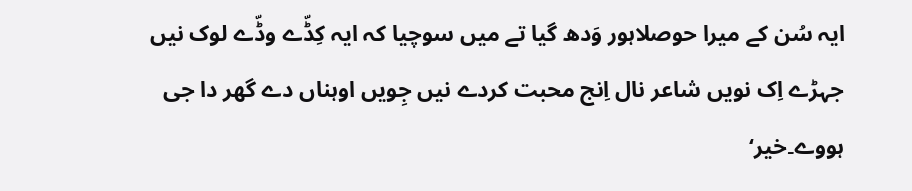ایہ سُن کے میرا حوصلاہور وَدھ گیا تے میں سوچیا کہ ایہ کِڈّے وڈّے لوک نیں جہڑے اِک نویں شاعر نال اِنج محبت کردے نیں جِویں اوہناں دے گھر دا جی ہووے۔خیر‘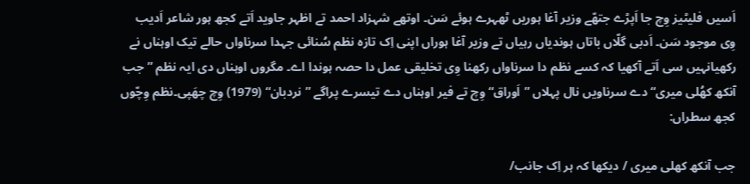اَسیں فلیٹیز وِچ جا اَپڑے جتھّے وزیر آغا ہوریں ٹھہرے ہوئے سَن۔ اوتھے شہزاد احمد تے اظہر جاوید اَتے کجھ ہور شاعر اَدیب وِی موجود سَن۔ اَدبی گلّاں باتاں ہوندیاں رہیاں تے وزیر آغا ہوراں اپنی اِک تازہ نظم سُنائی جہدا سرناواں حالے تیک اوہناں نے رکھیانہیں سی اَتے آکھیا کہ کسے نظم دا سرناواں رکھنا وِی تخلیقی عمل دا حصہ ہوندا اے۔ مگروں اوہناں دی ایہ نظم ”جب آنکھ کھُلی میری“ دے سرناویں نال پہلاں ”اَوراق“ وِچ تے فیر اوہناں دے تیسرے پراگے ”نردبان“ (1979) وِچ چھَپی۔نظم وِچّوں کجھ سطراں:

جب آنکھ کھلی میری / دیکھا کہ ہر اِک جانب/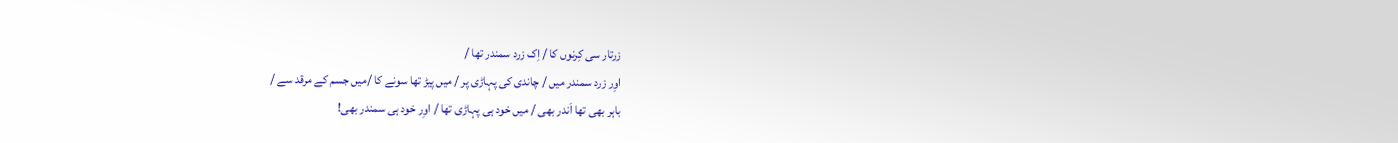زرتار سی کِرنوں کا / اِک زرد سمندر تھا /
اوِر زرد سمندر میں / چاندی کی پہاڑی پر / میں پیڑ تھا سونے کا /میں جسم کے مرقد سے /
باہر بھی تھا اَندر بھی / میں خود ہی پہاڑی تھا / اوِر خود ہی سمندر بھی!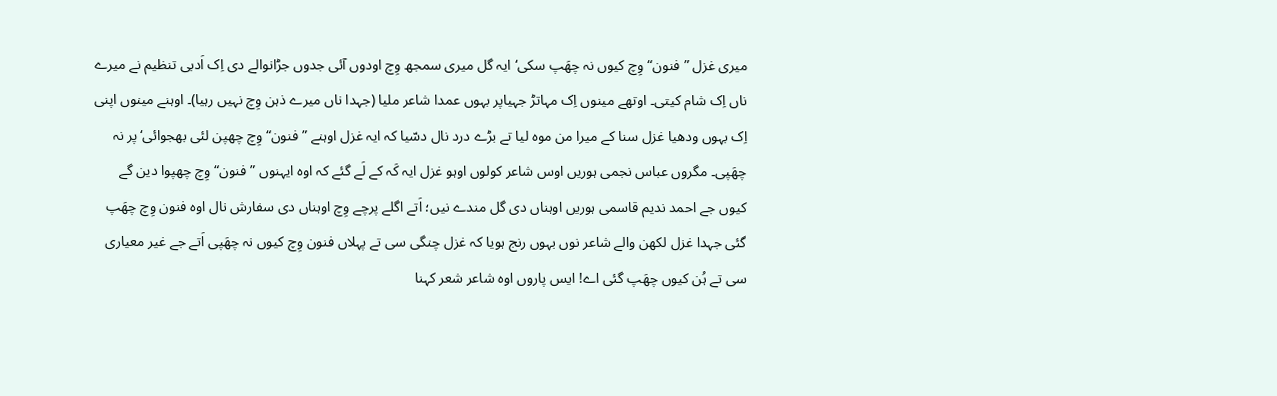میری غزل ”فنون“وِچ کیوں نہ چھَپ سکی‘ایہ گل میری سمجھ وِچ اودوں آئی جدوں جڑانوالے دی اِک اَدبی تنظیم نے میرے ناں اِک شام کیتی۔ اوتھے مینوں اِک مہاتڑ جہیاپر بہوں عمدا شاعر ملیا (جہدا ناں میرے ذہن وِچ نہیں رہیا)۔ اوہنے مینوں اپنی اِک بہوں ودھیا غزل سنا کے میرا من موہ لیا تے بڑے درد نال دسّیا کہ ایہ غزل اوہنے ”فنون“ وِچ چھپن لئی بھجوائی‘ پر نہ چھَپی۔ مگروں عباس نجمی ہوریں اوس شاعر کولوں اوہو غزل ایہ کَہ کے لَے گئے کہ اوہ ایہنوں ”فنون“ وِچ چھپوا دین گے کیوں جے احمد ندیم قاسمی ہوریں اوہناں دی گل مندے نیں؛ اَتے اگلے پرچے وِچ اوہناں دی سفارش نال اوہ فنون وِچ چھَپ گئی جہدا غزل لکھن والے شاعر نوں بہوں رنج ہویا کہ غزل چنگی سی تے پہلاں فنون وِچ کیوں نہ چھَپی اَتے جے غیر معیاری سی تے ہُن کیوں چھَپ گئی اے! ایس پاروں اوہ شاعر شعر کہنا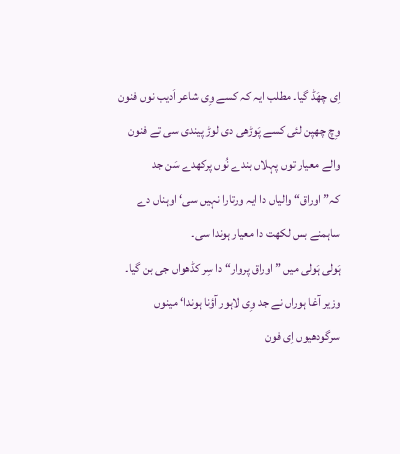اِی چھَڈ گیا۔ مطلب ایہ کہ کسے وِی شاعر اَدیب نوں فنون وِچ چھپن لئی کسے پَوڑھی دی لوڑ پیندی سی تے فنون والے معیار توں پہلاں بندے نُوں پرکھدے سَن جد کہ”اوراق“ والیاں دا ایہ ورتارا نہیں سی‘ اوہناں دے ساہمنے بس لکھت دا معیار ہوندا سی۔
ہَولی ہَولی میں ”اوراق پروار“ دا سِر کڈھواں جی بن گیا۔ وزیر آغا ہوراں نے جد وِی لاہور آؤنا ہوندا‘ مینوں سرگودھیوں اِی فون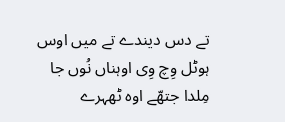تے دس دیندے تے میں اوس ہوٹل وِچ وِی اوہناں نُوں جا مِلدا جتھّے اوہ ٹھہرے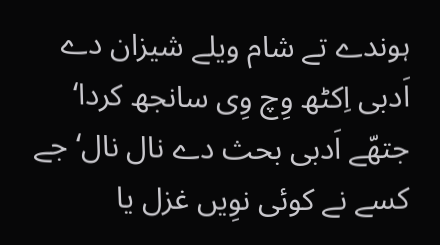ہوندے تے شام ویلے شیزان دے اَدبی اِکٹھ وِچ وِی سانجھ کردا‘ جتھّے اَدبی بحث دے نال نال‘ جے کسے نے کوئی نوِیں غزل یا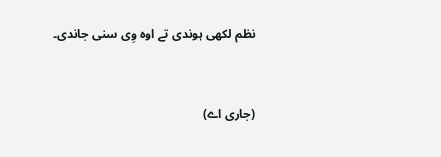نظم لکھی ہوندی تے اوہ وِی سنی جاندی۔


(جاری اے)